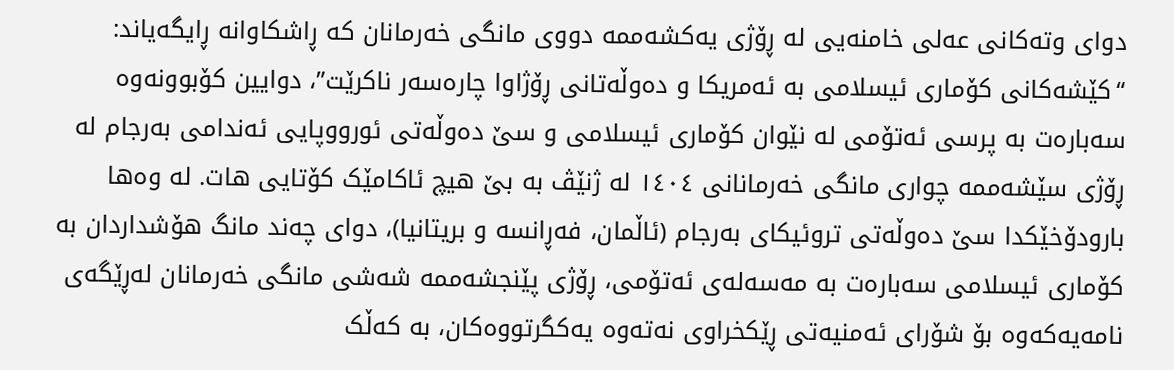دوای وتەکانی عەلی خامنەیی لە ڕۆژی یەکشەممە دووی مانگی خەرمانان کە ڕاشکاوانە ڕایگەیاند: “کێشەکانی کۆماری ئیسلامی بە ئەمریکا و دەوڵەتانی ڕۆژاوا چارەسەر ناکرێت”، دوایین کۆبوونەوە سەبارەت بە پرسی ئەتۆمی لە نێوان کۆماری ئیسلامی و سێ دەوڵەتی ئورووپایی ئەندامی بەرجام لە ڕۆژی سێشەممە چواری مانگی خەرمانانی ١٤٠٤ لە ژنێڤ بە بێ هیچ ئاکامێک کۆتایی هات. لە وەها بارودۆخێکدا سێ دەوڵەتی تروئیکای بەرجام (ئاڵمان، فەڕانسە و بریتانیا)، دوای چەند مانگ هۆشداردان بە کۆماری ئیسلامی سەبارەت بە مەسەلەی ئەتۆمی، ڕۆژی پێنجشەممە شەشی مانگی خەرمانان لەڕێگەی نامەیەکەوە بۆ شۆرای ئەمنیەتی ڕێکخراوی نەتەوە یەکگرتووەکان، بە کەڵک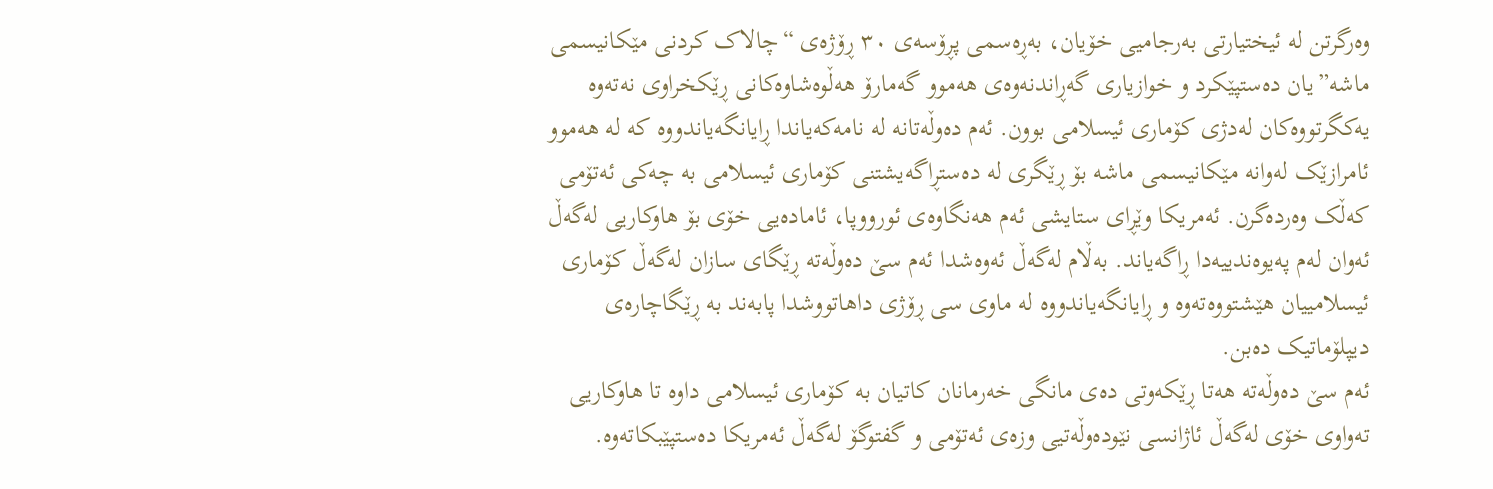وەرگرتن لە ئیختیارتی بەرجامیی خۆیان، بەڕەسمی پڕۆسەی ٣٠ ڕۆژەی “چالاک کردنی مێکانیسمی ماشە”یان دەستپێکرد و خوازیاری گەڕاندنەوەی هەموو گەمارۆ هەڵوەشاوەکانی ڕێکخراوی نەتەوە یەکگرتووەکان لەدژی کۆماری ئیسلامی بوون. ئەم دەوڵەتانە لە نامەکەیاندا ڕایانگەیاندووە کە لە هەموو ئامرازێک لەوانە مێکانیسمی ماشە بۆ ڕێگری لە دەستڕاگەیشتنی کۆماری ئیسلامی بە چەکی ئەتۆمی کەڵک وەردەگرن. ئەمریکا وێڕای ستایشی ئەم هەنگاوەی ئورووپا، ئامادەیی خۆی بۆ هاوکاریی لەگەڵ ئەوان لەم پەیوەندییەدا ڕاگەیاند. بەڵام لەگەڵ ئەوەشدا ئەم سێ دەوڵەتە ڕێگای سازان لەگەڵ کۆماری ئیسلامییان هێشتووەتەوە و ڕایانگەیاندووە لە ماوی سی ڕۆژی داهاتووشدا پابەند بە ڕێگاچارەی دیپلۆماتیک دەبن.
ئەم سێ دەوڵەتە هەتا ڕێکەوتی دەی مانگی خەرمانان کاتیان بە کۆماری ئیسلامی داوە تا هاوکاریی تەواوی خۆی لەگەڵ ئاژانسی نێودەوڵەتیی وزەی ئەتۆمی و گفتوگۆ لەگەڵ ئەمریکا دەستپێبکاتەوە.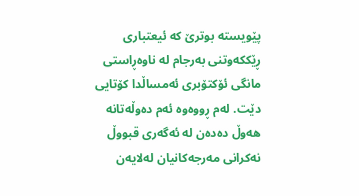پێویستە بوترێ کە ئیعتباری ڕێککەوتنی بەرجام لە ناوەڕاستی مانگی ئۆکتۆبری ئەمساڵدا کۆتایی دێت. لەم ڕووەوە ئەم دەوڵەتانە هەوڵ دەدەن لە ئەگەری قبووڵ نەکرانی مەرجەکانیان لەلایەن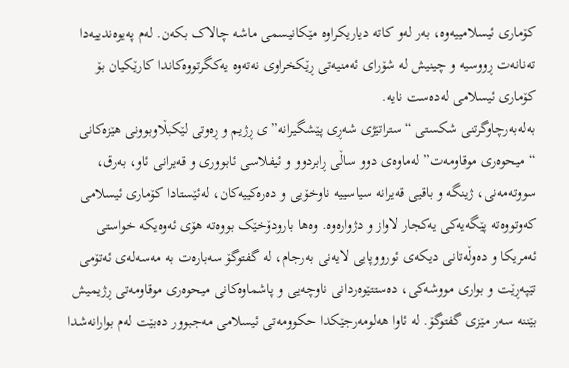کۆماری ئیسلامییەوە، بەر لەو کاتە دیاریکراوە مێکانیسمی ماشە چالاک بکەن. لەم پەیوەندییەدا تەنانەت ڕووسیە و چینیش لە شۆرای ئەمنیەتی ڕێکخراوی نەتەوە یەکگرتووەکاندا کارێکیان بۆ کۆماری ئیسلامی لەدەست نایە.
بەلەبەرچاوگرتنی شکستی “ستراتێژی شەڕی پێشگیرانە”ی ڕژیم و ڕەوتی لێکبڵاوبوونی هێزەکانی “میحوەری موقاومەت” لەماوەی دوو ساڵی ڕابردوو و ئیفلاسی ئابووری و قەیرانی ئاو، بەرق، سووتەمەنی، ژینگە و باقیی قەیرانە سیاسییە ناوخۆیی و دەرەکییەکان، لەئێستادا کۆماری ئیسلامی کەوتووەتە پێگەیەکی یەکجار لاواز و دژوارەوە. وەها بارودۆخێک بووەتە هۆی ئەوەیکە خواستی ئەمریکا و دەوڵەتانی دیکەی ئورووپایی لایەنی بەرجام، لە گفتوگۆ سەبارەت بە مەسەلەی ئەتۆمی تێپەڕێت و بواری مووشەکی، دەستتێوەردانی ناوچەیی و پاشماوەکانی میحوەری موقاومەتی ڕژیمیش بێننە سەر مێزی گفتوگۆ. لە ئاوا هەلومەرجێکدا حکوومەتی ئیسلامی مەجبوور دەبێت لەم بوارانەشدا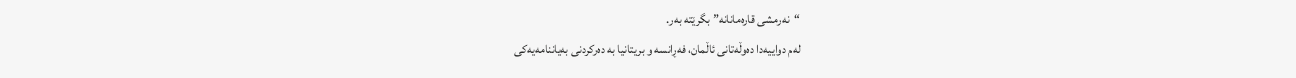“نەرمشی قارەمانانە” بگرێتە بەر.
لەم دواییەدا دەوڵەتانی ئاڵمان، فەڕانسە و بریتانیا بە دەرکردنی بەیاننامەیەکی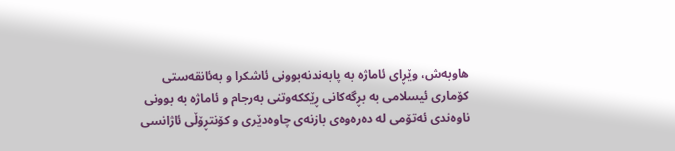هاوبەش، وێڕای ئاماژە بە پابەندنەبوونی ئاشکرا و بەئانقەستی کۆماری ئیسلامی بە بڕگەکانی ڕێککەوتنی بەرجام و ئاماژە بە بوونی ناوەندی ئەتۆمی لە دەرەوەی بازنەی چاوەدێری و کۆنتڕۆڵی ئاژانسی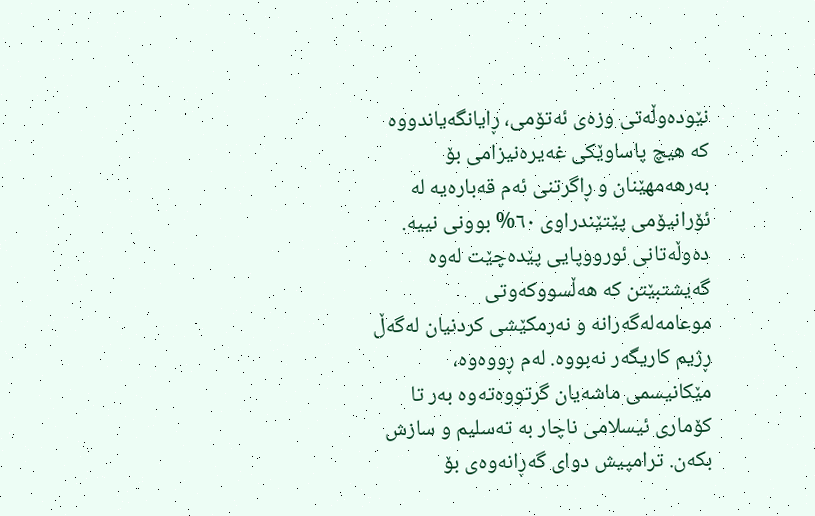نێودەوڵەتی وزەی ئەتۆمی، ڕایانگەیاندووە کە هیچ پاساوێکی غەیرەنیزامی بۆ بەرهەمهێنان و ڕاگرتنی ئەم قەبارەیە لە ئۆرانیۆمی پێتێندراوی ٦٠% بوونی نییە. دەوڵەتانی ئورووپایی پێدەچێت لەوە گەیشتبێتن کە هەڵسووکەوتی موعامەلەگەرانە و نەرمکێشی کردنیان لەگەڵ ڕژیم کاریگەر نەبووە. لەم ڕووەوە، مێکانیسمی ماشەیان گرتووەتەوە بەر تا کۆماری ئیسلامی ناچار بە تەسلیم و سازش بکەن. ترامپیش دوای گەڕانەوەی بۆ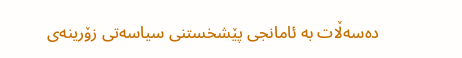دەسەڵات بە ئامانجی پێشخستنی سیاسەتی زۆرینەی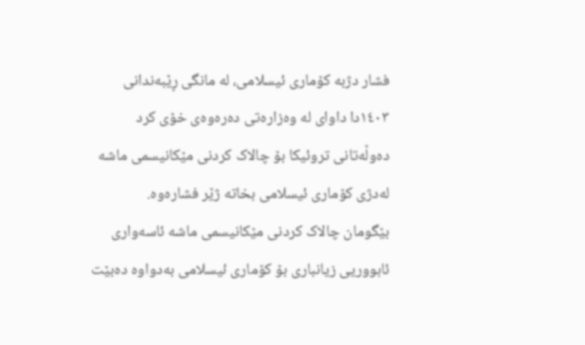فشار دژبە کۆماری ئیسلامی، لە مانگی ڕێبەندانی ١٤٠٣دا داوای لە وەزارەتی دەرەوەی خۆی کرد دەوڵەتانی تروئیکا بۆ چالاک کردنی مێکانیسمی ماشە لەدژی کۆماری ئیسلامی بخاتە ژێر فشارەوە.
بێگومان چالاک کردنی مێکانیسمی ماشە ئاسەواری ئابووریی زیانباری بۆ کۆماری ئیسلامی بەدواوە دەبێت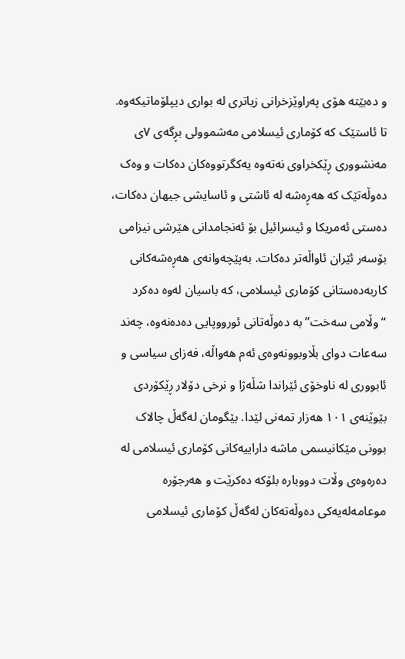و دەبێتە هۆی پەراوێزخرانی زیاتری لە بواری دیپلۆماتیکەوە. تا ئاستێک کە کۆماری ئیسلامی مەشموولی بڕگەی ٧ی مەنشووری ڕێکخراوی نەتەوە یەکگرتووەکان دەکات و وەک دەوڵەتێک کە هەڕەشە لە ئاشتی و ئاسایشی جیهان دەکات، دەستی ئەمریکا و ئیسرائیل بۆ ئەنجامدانی هێرشی نیزامی بۆسەر ئێران ئاواڵەتر دەکات. بەپێچەوانەی هەڕەشەکانی کاربەدەستانی کۆماری ئیسلامی، کە باسیان لەوە دەکرد “وڵامی سەخت” بە دەوڵەتانی ئورووپایی دەدەنەوە، چەند سەعات دوای بڵاوبوونەوەی ئەم هەواڵە، فەزای سیاسی و ئابووری لە ناوخۆی ئێراندا شڵەژا و نرخی دۆلار ڕێکۆردی بێوێنەی ١٠١ هەزار تمەنی لێدا. بێگومان لەگەڵ چالاک بوونی مێکانیسمی ماشە داراییەکانی کۆماری ئیسلامی لە دەرەوەی وڵات دووبارە بلۆکە دەکرێت و هەرجۆرە موعامەلەیەکی دەوڵەتەکان لەگەڵ کۆماری ئیسلامی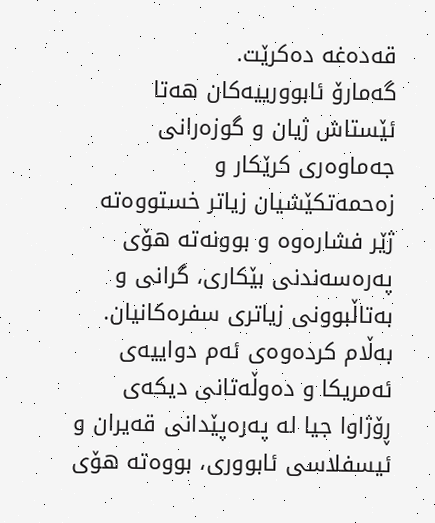قەدەغە دەکرێت.
گەمارۆ ئابوورییەکان هەتا ئێستاش ژیان و گوزەرانی جەماوەری کرێکار و زەحمەتکێشیان زیاتر خستووەتە ژێر فشارەوە و بوونەتە هۆی پەرەسەندنی بێکاری، گرانی و بەتاڵبوونی زیاتری سفرەکانیان. بەڵام کردەوەی ئەم دواییەی ئەمریکا و دەوڵەتانی دیکەی ڕۆژاوا جیا لە پەرەپێدانی قەیران و ئیسفلاسی ئابووری، بووەتە هۆی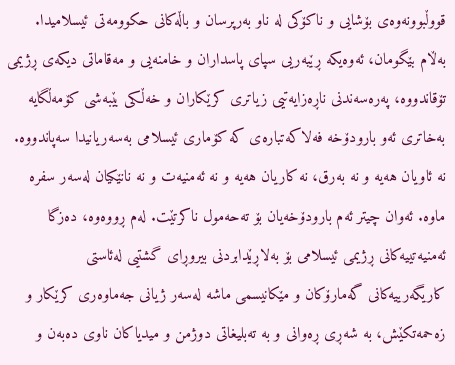قووڵبوونەوەی بۆشایی و ناکۆکی لە ناو بەرپرسان و باڵەکانی حکوومەتی ئیسلامیدا. بەڵام بێگومان، ئەوەیکە ڕێبەریی سپای پاسداران و خامنەیی و مەقاماتی دیکەی ڕژیمی تۆقاندووە، پەرەسەندنی ناڕەزایەتیی زیاتری کرێکاران و خەڵکی بێبەشی کۆمەڵگایە بەخاتری ئەو بارودۆخە فەلاکەتبارەی کە کۆماری ئیسلامی بەسەریانیدا سەپاندووە. نە ئاویان هەیە و نە بەرق، نە کاریان هەیە و نە ئەمنیەت و نە نانێکیان لەسەر سفرە ماوە. ئەوان چیتر ئەم بارودۆخەیان بۆ تەحەمول ناکرتێت. لەم ڕووەوە، دەزگا ئەمنیەتییەکانی ڕژیمی ئیسلامی بۆ بەلاڕێدابردنی بیروڕای گشتیی لەئاستی کاریگەرییەکانی گەمارۆکان و مێکانیسمی ماشە لەسەر ژیانی جەماوەری کرێکار و زەحمەتکێش، بە شەڕی ڕەوانی و بە تەبلیغاتی دوژمن و میدیاکان ناوی دەبەن و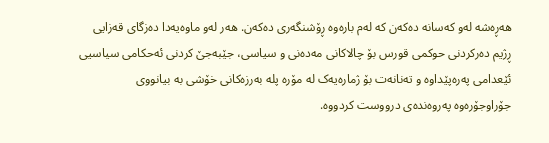هەڕەشە لەو کەسانە دەکەن کە لەم بارەوە ڕۆشنگەری دەکەن. هەر لەو ماوەیەدا دەزگای قەزایی ڕژیم دەرکردنی حوکمی قورس بۆ چالاکانی مەدەنی و سیاسی، جێبەجێ کردنی ئەحکامی سیاسیی ئێعدامی پەرەپێداوە و تەنانەت بۆ ژمارەیەک لە مۆرە پلە بەرزەکانی خۆشی بە بیانووی جۆراوجۆرەوە پەروەندەی درووست کردووە.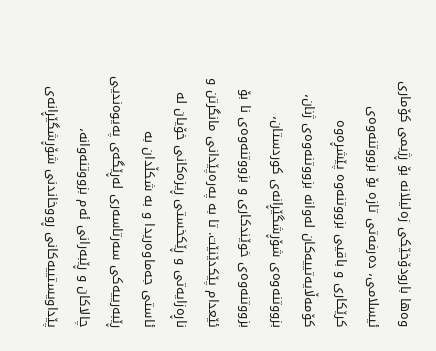وەها بارودۆخێکی زەلیلانە بۆ ڕژیمی کۆماری ئیسلامی، دەرفەتی تازە بۆ بزووتنەوەی کرێکاری و باقیی بزووتنەوە پێشڕەوە کۆمەڵایەتییەکان لەوانە بزووتنەوەی ژنان، بزووتنەوەی شۆڕشگێڕانەی کوردستان، بزووتنەوەی خوێندکاری و بزووتنەوەی نا بۆ ئێعدام پێکدێنێت. تا بە پەرەپێدانی مانگرتن و ناڕەزایەتی و ڕێکخستی ڕیزەکانی خۆیان لە ئاستی جەماوەریدا و بە شکڵدان بە ڕێبەرییەکی سەرتاسەری لەڕێگەی پەیوەندیی چالاکان و ڕێبەرانی ئەم بزووتنەوانە، پێداویستییەکانی ڕووخاندنی شۆڕشگێڕانەی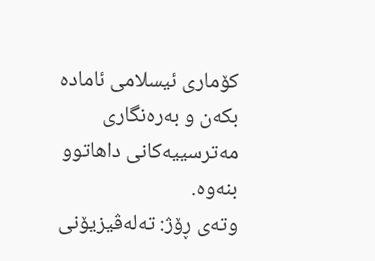کۆماری ئیسلامی ئامادە بکەن و بەرەنگاری مەترسییەکانی داهاتوو بنەوە.
وتەی ڕۆژ: تەلەڤیزیۆنی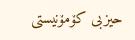حیزبی کۆمۆنیستی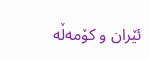ئێران و کۆمەڵە